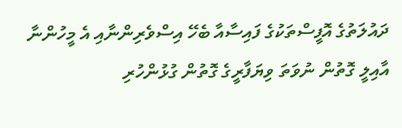ދައުލަތުގެ އޮފީސްތަކުގެ ފައިސާއާ ބެހޭ އިސްވެރިންނާއި އެ މީހުންނާ އާއިލީ ގޮތުން ނުވަތަ ވިޔަފާރީގެ ގޮތުން ގުޅުންހުރި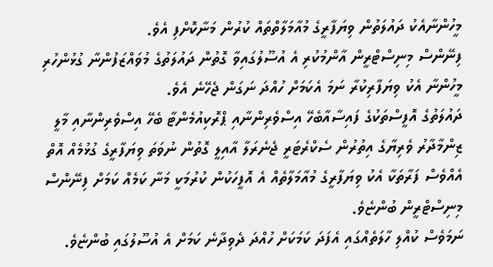މީހުންނާއެކު ދައުލަތުން ވިޔަފާރީގެ މުއާމަލާތްތައް ކުރުން މަނާކޮށްފި އެވެ.
ފިނޭންސް މިނިސްޓްރީން އާންމުކުރި އެ އުސޫލުގައިވާ ގޮތުން ދައުލަތުގެ މުވައްޒަފުންނާ ގުޅުންހުރި މީހުންނާ އެކު ވިޔަފާރިކުރާ ނަމަ އެކަމަށް ހުއްދަ ނަގަން ޖެހޭނެ އެވެ.
ދައުލަތުގެ އޮފީސްތަކުގެ ފައިސާއާބެހޭ އިސްވެރިންނާއި ޕްރޮކިއުމެންޓާ ބެހޭ އިސްވެރިންނާއި މާލީ ޒިންމާދާރު ވެރިޔާގެ އިތުރުން ސެކްރެޓަރީ ޖެނެރަލާ އާއިލީ ގޮތުން ނުވަތަ ވިޔަފާރީގެ ގުޅުމެއް އޮތް އެއްވެސް ފަރާތަކާ އެކު ވިޔަފާރީގެ މުއާމަލާތެއް އެ އޮފީހަކުން ކުރުމަކީ މަނާ ކަމެއް ކަމަށް ފިނޭންސް މިނިސްޓްރީން ބުންޏެވެ.
ނަމަވެސް ކުއްލި ހާލަތެއްގައި އެފަދަ ކަމަކަށް ހުއްދަ ދެވިދާނެ ކަމަށް އެ އުސޫލުގައި ބުންޏެވެ.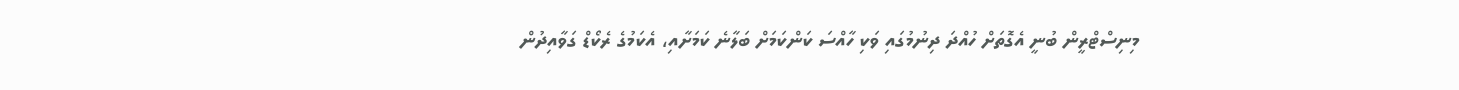މިނިސްޓްރީން ބުނީ އެގޮތަށް ހުއްދަ ދިނުމުގައި ވަކި ހާއްސަ ކަންކަމަށް ބަލާނެ ކަމަށާއި، އެކަމުގެ ރެކޯޑް ގަވާއިދުން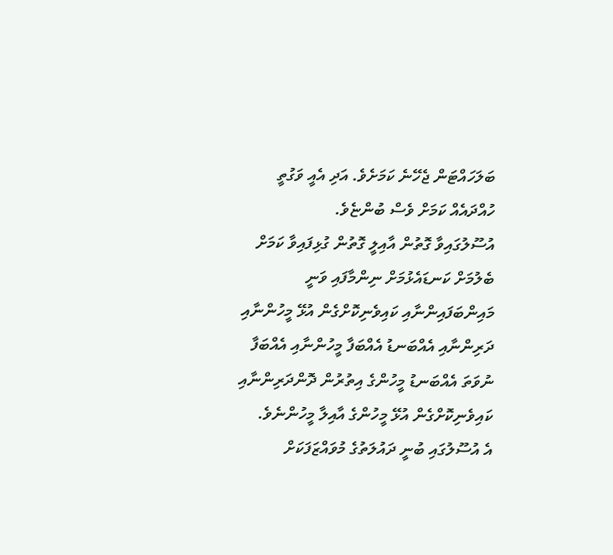ބަލަހައްޓަން ޖެހޭނެ ކަމަށެވެ. އަދި އެއީ ވަގުތީ ހުއްދައެއް ކަމަށް ވެސް ބުންޏެވެ.
އުސޫލުގައިވާ ގޮތުން އާއިލީ ގޮތުން ގުޅިފައިވާ ކަމަށް ބެލުމަށް ކަނޑައެޅުމަށް ނިންމާފައި ވަނީ މައިންބަފައިންނާއި ކައިވެނިކޮށްގެން އުޅޭ މީހުންނާއި ދަރިންނާއި އެއްބަނޑު އެއްބަފާ މީހުންނާއި އެއްބަފާ ނުވަތަ އެއްބަނޑު މީހުންގެ އިތުރުން ދޮންދަރިންނާއި ކައިވެނިކޮށްގެން އުޅޭ މީހުންގެ އާއިލާ މީހުންނެވެ.
އެ އުސޫލުގައި ބުނީ ދައުލަތުގެ މުވައްޒަފަކަށް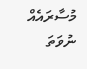މުސާރައެއް ނުވަތަ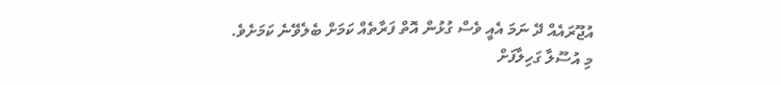އުޖޫރައެއް ދޭ ނަމަ އެއީ ވެސް ގުޅުން އޮތް ފަރާތެއް ކަމަށް ބެލެވޭނެ ކަމަށެވެ.
މި އުސޫލާ ގަހިލާފަށް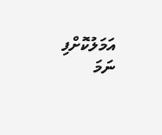އަމަލުކޮށްފި ނަމަ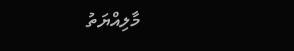މާލިއްޔަތު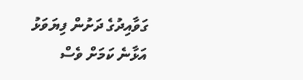ގަވާއިދުގެ ދަށުން ފިޔަވަޅު އަޅާނެ ކަމަށް ވެސް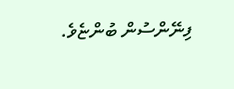ފިނޭންސުން ބުންޏެވެ.